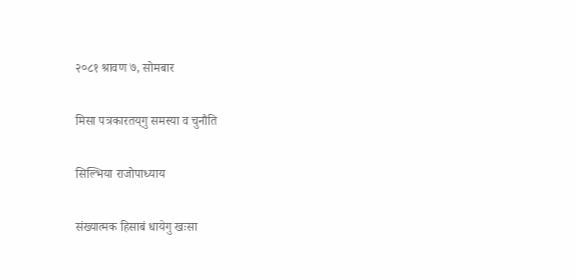२०८१ श्रावण ७, सोमबार

मिसा पत्रकारतय्‌गु समस्या व चुनौति

सिल्भिया राजोपाध्याय

संख्यात्मक हिसाबं धायेगु खःसा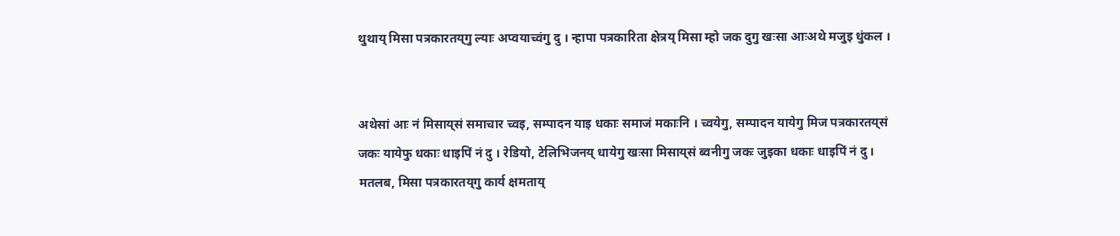थुथाय् मिसा पत्रकारतय्‌गु ल्याः अप्वयाच्वंगु दु । न्हापा पत्रकारिता क्षेत्रय् मिसा म्हो जक दुगु खःसा आःअथे मजुइ धुंकल ।


अथेसां आः नं मिसाय्‌सं समाचार च्वइ, सम्पादन याइ धकाः समाजं मकाःनि । च्वयेगु, सम्पादन यायेगु मिज पत्रकारतय्‌सं जकः यायेफु धकाः धाइपिं नं दु । रेडियो, टेलिभिजनय् धायेगु खःसा मिसाय्‌सं ब्वनीगु जकः जुइका धकाः धाइपिं नं दु । मतलब, मिसा पत्रकारतय्‌गु कार्य क्षमताय्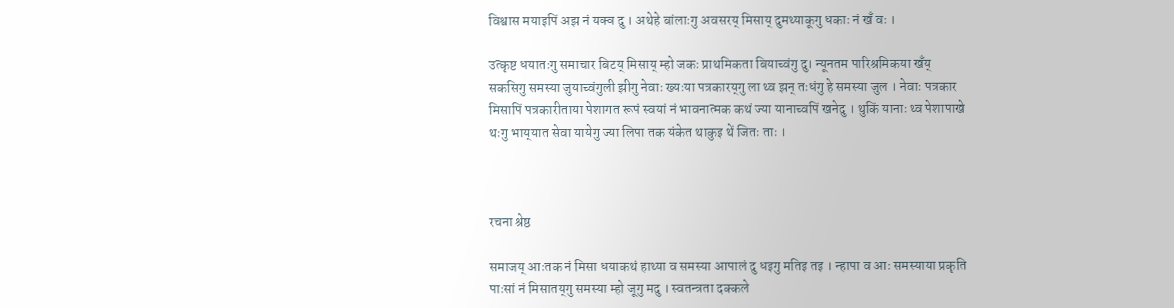विश्वास मयाइपिं अझ नं यक्व दु । अथेहे बांलाःगु अवसरय् मिसाय्‌ दुमथ्याकूगु धकाः नं खँ वः ।

उत्कृष्ट धयातःगु समाचार बिटय् मिसाय्‌ म्हो जकः प्राथमिकता बियाच्वंगु दु। न्यूनतम पारिश्रमिकया खँय् सकसिगु समस्या जुयाच्वंगुली झीगु नेवाः ख्यःया पत्रकारय्‌गु ला थ्व झन् तःधंगु हे समस्या जुल । नेवाः पत्रकार मिसापिं पत्रकारीताया पेशागत रूपं स्वयां नं भावनात्मक कथं ज्या यानाच्वपिं खनेदु । थुकिं यानाः थ्व पेशापाखे थःगु भाय्‌यात सेवा यायेगु ज्या लिपा तक यंकेत थाकुइ थें जितः ताः ।



रचना श्रेष्ठ

समाजय् आःतक नं मिसा धयाकथं हाथ्या व समस्या आपालं दु धइगु मतिइ तइ । न्हापा व आः समस्याया प्रकृति पाःसां नं मिसातय्‌गु समस्या म्हो जूगु मदु । स्वतन्त्रता दक्कले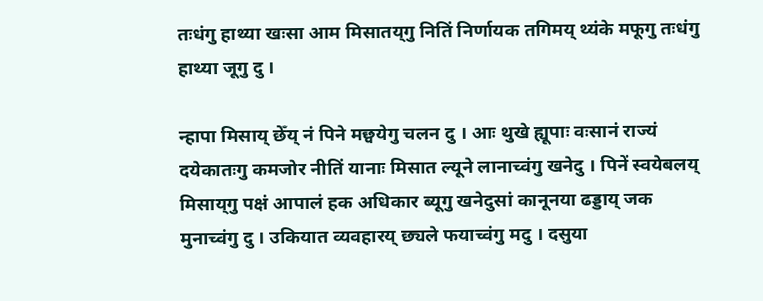तःधंगु हाथ्या खःसा आम मिसातय्‌गु नितिं निर्णायक तगिमय्‌ थ्यंके मफूगु तःधंगु हाथ्या जूगु दु ।

न्हापा मिसाय्‌ छेँय्‌ नं पिने मछ्वयेगु चलन दु । आः थुखे ह्यूपाः वःसानं राज्यं दयेकातःगु कमजोर नीतिं यानाः मिसात ल्यूने लानाच्वंगु खनेदु । पिनें स्वयेबलय् मिसाय्‌गु पक्षं आपालं हक अधिकार ब्यूगु खनेदुसां कानूनया ढड्डाय् जक मुनाच्वंगु दु । उकियात व्यवहारय् छ्यले फयाच्वंगु मदु । दसुया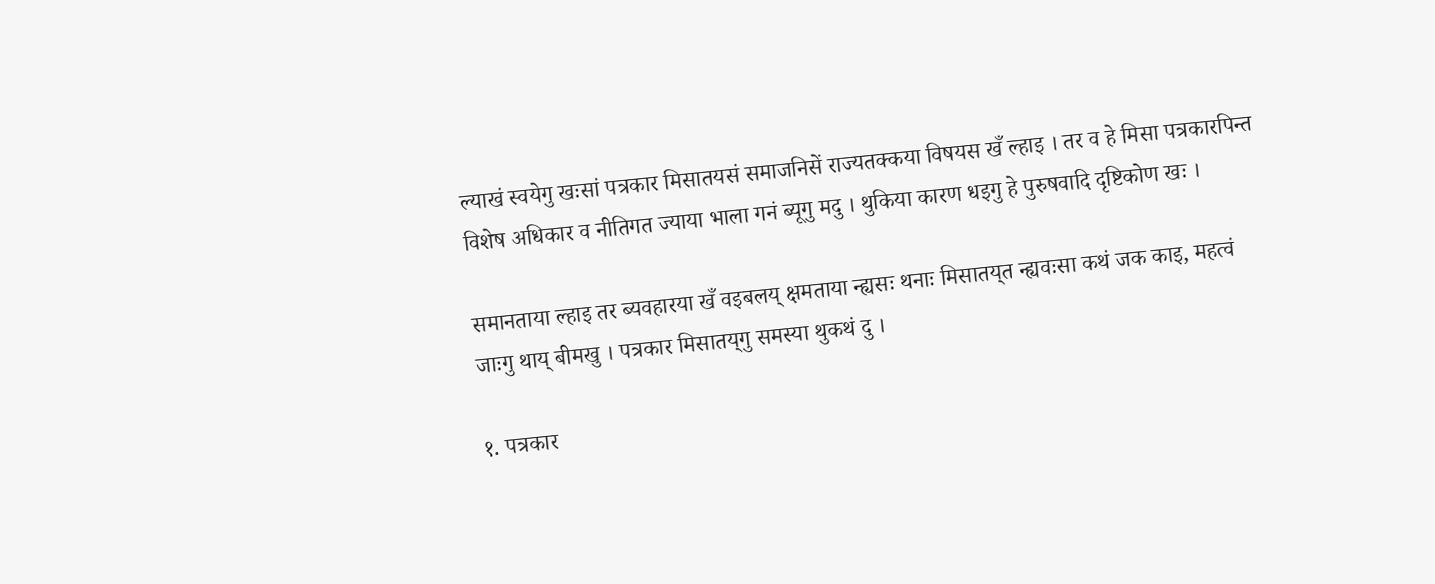ल्याखं स्वयेगु खःसां पत्रकार मिसातयसं समाजनिसें राज्यतक्कया विषयस खँ ल्हाइ । तर व हे मिसा पत्रकारपिन्त विशेष अधिकार व नीतिगत ज्याया भाला गनं ब्यूगु मदु । थुकिया कारण धइगु हे पुरुषवादि दृष्टिकोण खः ।

समानताया ल्हाइ तर ब्यवहारया खँ वइबलय् क्षमताया न्ह्यसः थनाः मिसातय्‌त न्ह्यवःसा कथं जक काइ, महत्वं जाःगु थाय् बीमखु । पत्रकार मिसातय्‌गु समस्या थुकथं दु ।

१. पत्रकार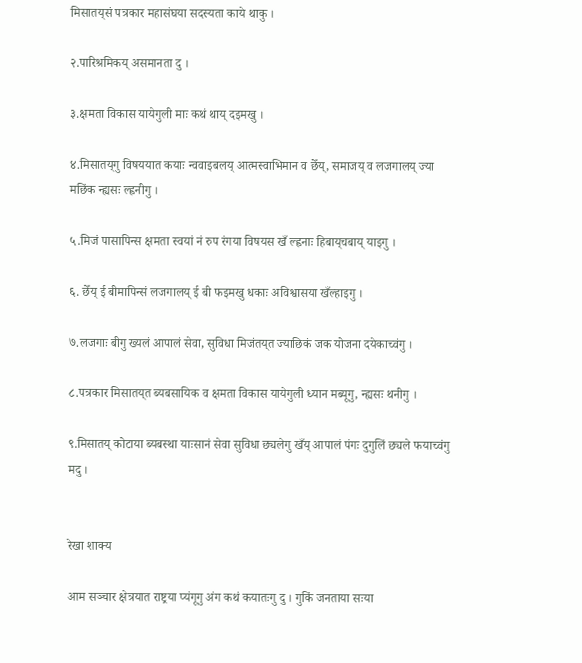मिसातय्‌सं पत्रकार महासंघया सदस्यता काये थाकु ।

२.पारिश्रमिकय् असमानता दु ।

३.क्षमता विकास यायेगुली माः कथं थाय् दइमखु ।

४.मिसातय्‌गु विषययात कयाः न्ववाइबलय्‌ आत्मस्वाभिमान व छेँय्, समाजय् व लजगालय् ज्या मछिंक न्ह्यसः ल्ह्वनीगु ।

५.मिजं पासापिन्स क्षमता स्वयां नं रुप रंगया विषयस खँ ल्ह्वनाः हिबाय्‌चबाय् याइगु ।

६. छेँय् ई बीमापिन्सं लजगालय् ई बी फइमखु धकाः अविश्वासया खँल्हाइगु ।

७.लजगाः बीगु ख्यलं आपालं सेवा, सुविधा मिजंतय्‌त ज्याछिकं जक योजना दयेकाच्वंगु ।

८.पत्रकार मिसातय्‌त ब्यबसायिक व क्षमता विकास यायेगुली ध्यान मब्यूगु, न्ह्यसः थनीगु ।

९.मिसातय्‌ कोटाया ब्यबस्था याःसानं सेवा सुविधा छ्यलेगु खँय् आपालं पंगः दुगुलिं छ्यले फयाच्वंगु मदु ।


रेखा शाक्य

आम सञ्चार क्षेत्रयात राष्ट्रया प्यंगूगु अंग कथं कयातःगु दु । गुकिं जनताया सःया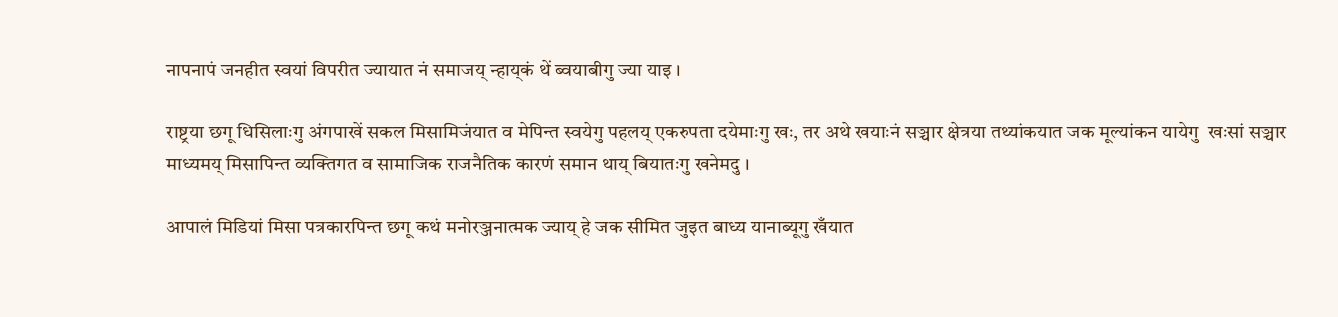नापनापं जनहीत स्वयां विपरीत ज्यायात नं समाजय् न्हाय्‌कं थें ब्वयाबीगु ज्या याइ ।

राष्ट्रया छगू धिसिलाःगु अंगपाखें सकल मिसामिजंयात व मेपिन्त स्वयेगु पहलय् एकरुपता दयेमाःगु खः, तर अथे खयाःनं सञ्चार क्षेत्रया तथ्यांकयात जक मूल्यांकन यायेगु  खःसां सञ्चार माध्यमय् मिसापिन्त व्यक्तिगत व सामाजिक राजनैतिक कारणं समान थाय् बियातःगु खनेमदु ।

आपालं मिडियां मिसा पत्रकारपिन्त छगू कथं मनोरञ्जनात्मक ज्याय् हे जक सीमित जुइत बाध्य यानाब्यूगु खँयात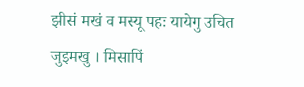झीसं मखं व मस्यू पहः यायेगु उचित जुइमखु । मिसापिं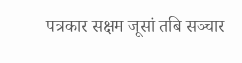पत्रकार सक्षम जूसां तबि सञ्चार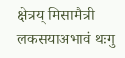क्षेत्रय् मिसामैत्री लकसयाअभावं थःगु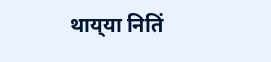थाय्‌या नितिं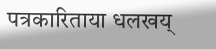पत्रकारिताया धलखय्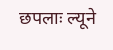छपलाः ल्यूने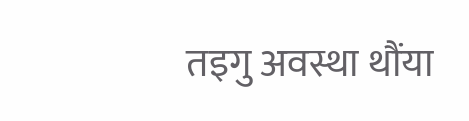तइगु अवस्था थौंया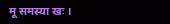मू समस्या खः ।